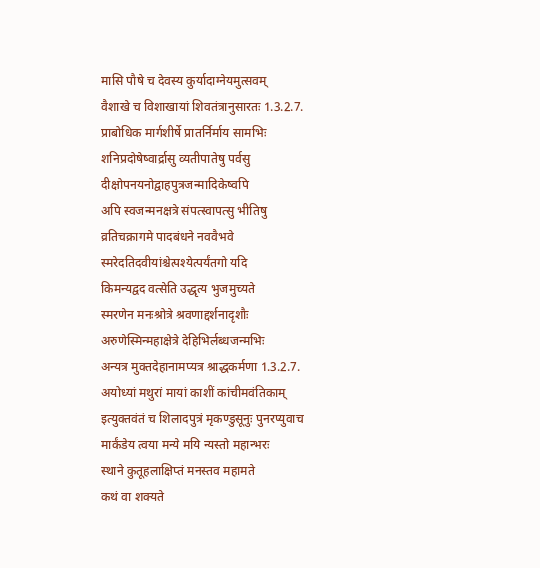मासि पौषे च देवस्य कुर्यादाग्नेयमुत्सवम्
वैशाखे च विशाखायां शिवतंत्रानुसारतः 1.3.2.7.
प्राबोधिक मार्गशीर्षे प्रातर्निर्माय सामभिः
शनिप्रदोषेष्वार्द्रासु व्यतीपातेषु पर्वसु
दीक्षोपनयनोद्वाहपुत्रजन्मादिकेष्वपि
अपि स्वजन्मनक्षत्रे संपत्स्वापत्सु भीतिषु
व्रतिचक्रागमे पादबंधने नववैभवे
स्मरेदतिदवीयांश्चेत्पश्येत्पर्यंतगो यदि
किमन्यद्वद वत्सेति उद्धृत्य भुजमुच्यते
स्मरणेन मनःश्रोत्रे श्रवणाद्दर्शनादृशौः
अरुणेस्मिन्महाक्षेत्रे देहिभिर्लब्धजन्मभिः
अन्यत्र मुक्तदेहानामप्यत्र श्राद्धकर्मणा 1.3.2.7.
अयोध्यां मथुरां मायां काशीं कांचीमवंतिकाम्
इत्युक्तवंतं च शिलादपुत्रं मृकण्डुसूनुः पुनरप्युवाच
मार्कंडेय त्वया मन्ये मयि न्यस्तो महान्भरः
स्थाने कुतूहलाक्षिप्तं मनस्तव महामते
कथं वा शक्यते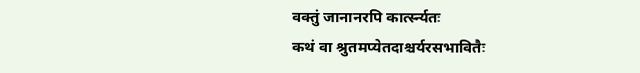वक्तुं जानानरपि कार्त्स्न्यतः
कथं वा श्रुतमप्येतदाश्चर्यरसभावितैः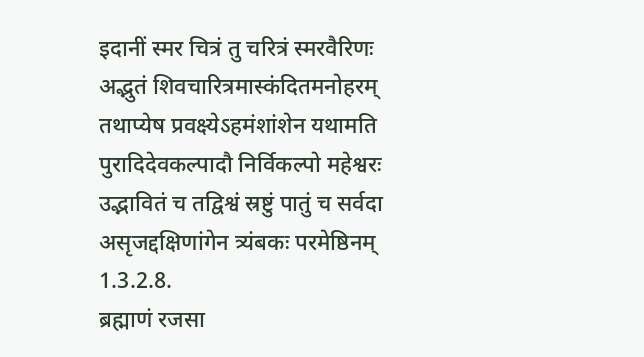इदानीं स्मर चित्रं तु चरित्रं स्मरवैरिणः
अद्भुतं शिवचारित्रमास्कंदितमनोहरम्
तथाप्येष प्रवक्ष्येऽहमंशांशेन यथामति
पुरादिदेवकल्पादौ निर्विकल्पो महेश्वरः
उद्भावितं च तद्विश्वं स्रष्टुं पातुं च सर्वदा
असृजद्दक्षिणांगेन त्र्यंबकः परमेष्ठिनम् 1.3.2.8.
ब्रह्माणं रजसा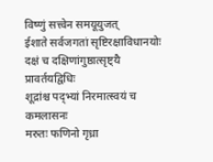विष्णुं सत्त्वेन समयूयुजत्
ईशाते सर्वजगतां सृष्टिरक्षाविधानयोः
दक्षं च दक्षिणांगुष्ठात्सृष्ट्यै प्रावर्तयद्विधिः
शूद्रांश्च पद्भ्यां निरमात्स्वयं च कमलासनः
मरुतः फणिनो गृध्रा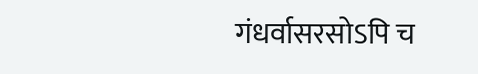गंधर्वासरसोऽपि च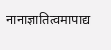नानाज्ञातित्वमापाद्य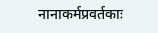नानाकर्मप्रवर्तकाः